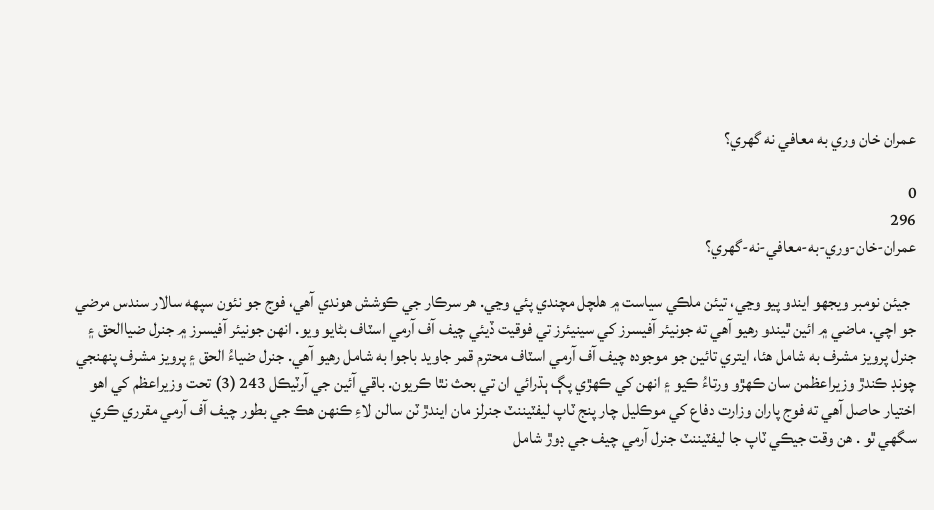عمران خان وري به معافي نه گهري؟

0
296
عمران-خان-وري-به-معافي-نه-گهري؟

  جيئن نومبر ويجهو ايندو پيو وڃي، تيئن ملڪي سياست ۾ ھلچل مچندي پئي وڃي. هر سرڪار جي ڪوشش هوندي آھي، فوج جو نئون سپهه سالار سندس مرضي جو اچي. ماضي ۾ ائين ٿيندو رهيو آھي ته جونيئر آفيسرز کي سينيئرز تي فوقيت ڏيئي چيف آف آرمي اسٽاف بڻايو ويو. انهن جونيئر آفيسرز ۾ جنرل ضياالحق ۽ جنرل پرويز مشرف به شامل هئا، ايتري تائين جو موجوده چيف آف آرمي اسٽاف محترم قمر جاويد باجوا به شامل رهيو آھي. جنرل ضياءُ الحق ۽ پرويز مشرف پنهنجي چونڊ ڪندڙ وزيراعظمن سان ڪهڙو ورتاءُ ڪيو ۽ انهن کي ڪهڙي پڳ ٻڌرائي ان تي بحث نٿا ڪريون. باقي آئين جي آرٽيڪل 243 (3) تحت وزيراعظم کي اهو اختيار حاصل آھي ته فوج پاران وزارت دفاع کي موڪليل چار پنج ٽاپ ليفٽيننٽ جنرلز مان ايندڙ ٽن سالن لاءِ ڪنهن هڪ جي بطور چيف آف آرمي مقرري ڪري سگهي ٿو . ھن وقت جيڪي ٽاپ جا ليفٽيننٽ جنرل آرمي چيف جي ڊوڙ شامل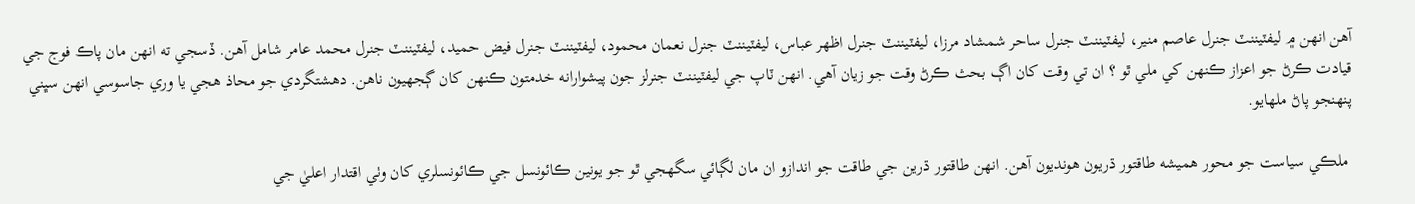آھن انهن ۾ ليفٽيننٽ جنرل عاصم منير، ليفٽيننٽ جنرل ساحر شمشاد مرزا، ليفٽيننٽ جنرل اظھر عباس، ليفٽيننٽ جنرل نعمان محمود، ليفٽيننٽ جنرل فيض حميد، ليفٽيننٽ جنرل محمد عامر شامل آھن. ڏسجي ته انهن مان پاڪ فوج جي قيادت ڪرڻ جو اعزاز ڪنهن کي ملي ٿو ؟ ان تي وقت کان اڳ بحث ڪرڻ وقت جو زيان آھي. انهن ٽاپ جي ليفٽيننٽ جنرلز جون پيشوارانه خدمتون ڪنهن کان ڳجهيون ناهن. دهشتگردي جو محاذ ھجي يا وري جاسوسي انهن سڀني پنهنجو پاڻ ملهايو.

 ملڪي سياست جو محور هميشه طاقتور ڌريون هونديون آھن. انهن طاقتور ڌرين جي طاقت جو اندازو ان مان لڳائي سگهجي ٿو جو يونين ڪائونسل جي ڪائونسلري کان وٺي اقتدار اعليٰ جي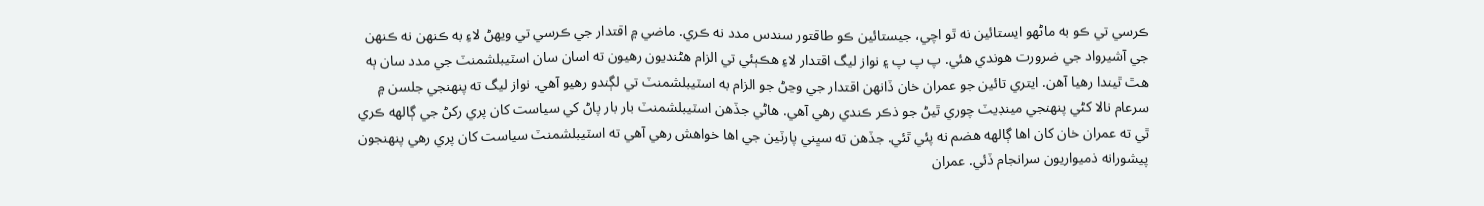ڪرسي تي ڪو به ماڻھو ايستائين نه ٿو اچي، جيستائين ڪو طاقتور سندس مدد نه ڪري. ماضي ۾ اقتدار جي ڪرسي تي ويهڻ لاءِ به ڪنهن نه ڪنهن جي آشيرواد جي ضرورت هوندي هئي. پ پ پ ۽ نواز ليگ اقتدار لاءِ هڪٻئي تي الزام هڻنديون رهيون ته اسان سان اسٽيبلشمنٽ جي مدد سان ٻه هٿ ٿيندا رهيا آھن. ايتري تائين جو عمران خان ڏانهن اقتدار جي وڃڻ جو الزام به اسٽيبلشمنٽ تي لڳندو رهيو آھي. نواز ليگ ته پنهنجي جلسن ۾ سرعام نالا کڻي پنهنجي مينڊيٽ چوري ٿيڻ جو ذڪر ڪندي رهي آھي. هاڻي جڏھن اسٽيبلشمنٽ بار بار پاڻ کي سياست کان پري رکڻ جي ڳالھه ڪري ٿي ته عمران خان کان اها ڳالھه ھضم نه پئي ٿئي. جڏھن ته سڀني پارٽين جي اها خواهش رهي آھي ته اسٽيبلشمنٽ سياست کان پري رهي پنهنجون پيشورانه ذميواريون سرانجام ڏئي. عمران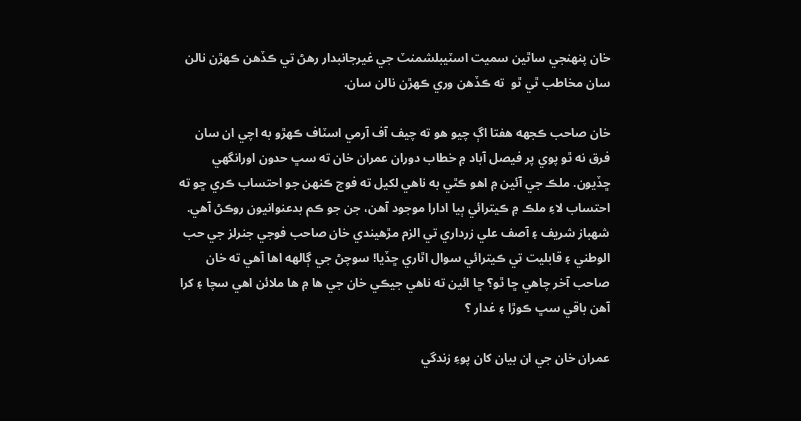خان پنهنجي ساٿين سميت اسٽيبلشمنٽ جي غيرجانبدار رهڻ تي ڪڏھن ڪهڙن نالن سان مخاطب ٿي ٿو  ته ڪڏھن وري ڪهڙن نالن سان.

خان صاحب ڪجھه هفتا اڳ چيو هو ته چيف آف آرمي اسٽاف ڪهڙو به اچي ان سان فرق نه ٿو پوي پر فيصل آباد ۾ خطاب دوران عمران خان ته سڀ حدون اورانگهي ڇڏيون. ملڪ جي آئين ۾ اهو ڪٿي به ناهي لکيل ته فوج ڪنهن جو احتساب ڪري ڇو ته احتساب لاءِ ملڪ ۾ ڪيترائي ٻيا ادارا موجود آھن، جن جو ڪم بدعنوانيون روڪڻ آھي. شھباز شريف ۽ آصف علي زرداري تي الزم مڙھيندي خان صاحب فوجي جنرلز جي حب الوطني ۽ قابليت تي ڪيترائي سوال اٿاري ڇڏيا! سوچڻ جي ڳالھه اها آھي ته خان صاحب آخر چاهي ڇا ٿو؟ ڇا ائين ته ناهي جيڪي خان جي ها ۾ ها ملائن اهي سچا ۽ کرا آھن باقي سڀ ڪوڙا ۽ غدار ؟

عمران خان جي ان بيان کان پوءِ زندگي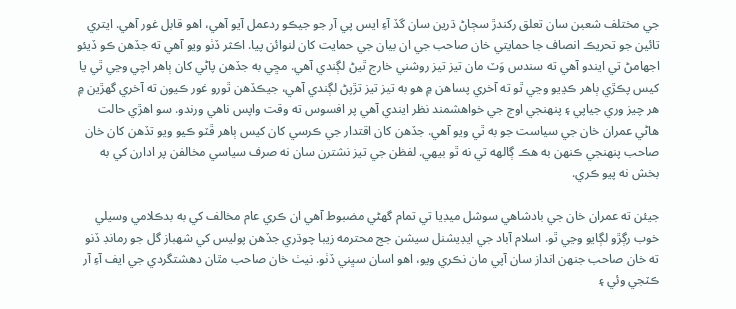جي مختلف شعبن سان تعلق رکندڙ سڄاڻ ڌرين سان گڏ آءِ ايس پي آر جو جيڪو ردعمل آيو آھي، اهو قابل غور آھي. ايتري تائين جو تحريڪ انصاف جا حمايتي خان صاحب جي ان بيان جي حمايت کان لنوائن پيا. اڪثر ڏٺو ويو آھي ته جڏھن ڪو ڏيئو اجهامڻ تي ايندو آھي ته سندس وَٽ مان تيز تيز روشني خارج ٿيڻ لڳندي آھي. مڇي به جڏھن پاڻي کان ٻاهر اچي وڃي ٿي يا کيس پڪڙي ٻاهر ڪڍيو وڃي ٿو ته آخري پساهن ۾ ھو به تيز تيز تڙپڻ لڳندي آھي، جيڪڏھن ٿورو غور ڪيون ته آخري گهڙين ۾ هر چيز وري جياپي ۽ پنهنجي اوج جي خواهشمند نظر ايندي آھي پر افسوس ته وقت واپس ناهي ورندو. سو اهڙي حالت هاڻي عمران خان جي سياست جو به ٿي ويو آھي. جڏھن کان اقتدار جي ڪرسي کان کيس ٻاهر ڦٽو ڪيو ويو تڏھن کان خان صاحب پنهنجي ڪنهن به هڪ ڳالھه تي نه ٿو بيهي. لفظن جي تيز نشترن سان نه صرف سياسي مخالفن پر ادارن کي به بخش نه پيو ڪري.

جيئن ته عمران خان جي بادشاهي سوشل ميڊيا تي تمام گهڻي مضبوط آھي ان ڪري عام مخالف کي به بدڪلامي وسيلي خوب رڳڙو لڳايو وڃي ٿو. اسلام آباد جي ايڊيشنل سيشن جج محترمه زيبا چوڌري جڏھن پوليس کي شھباز گل جو رمانڊ ڏنو ته خان صاحب جنهن انداز سان آپي مان نڪري ويو، اهو اسان سڀني ڏٺو. نيٺ خان صاحب مٿان دهشتگردي جي ايف آءِ آر ڪٽجي وئي ۽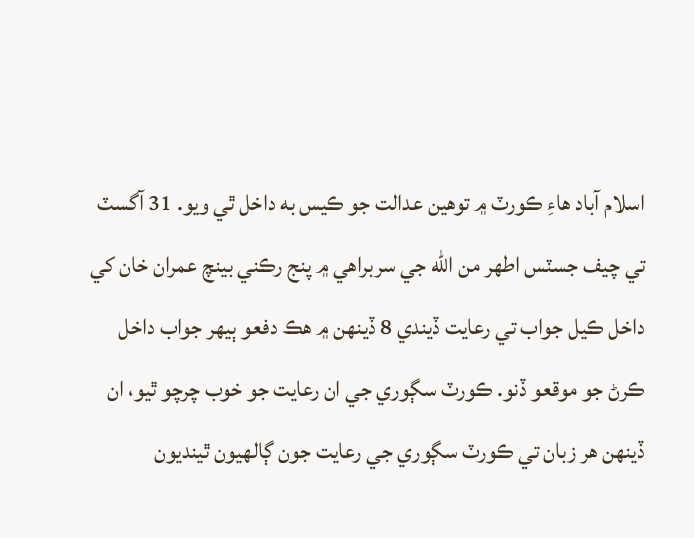اسلام آباد هاءِ ڪورٽ ۾ توهين عدالت جو ڪيس به داخل ٿي ويو. 31 آگسٽ تي چيف جسٽس اطهر من الله جي سربراهي ۾ پنج رڪني بينچ عمران خان کي داخل ڪيل جواب تي رعايت ڏيندي 8 ڏينهن ۾ هڪ دفعو ٻيهر جواب داخل ڪرڻ جو موقعو ڏنو. ڪورٽ سڳوري جي ان رعايت جو خوب چرچو ٿيو، ان ڏينهن هر زبان تي ڪورٽ سڳوري جي رعايت جون ڳالهيون ٿينديون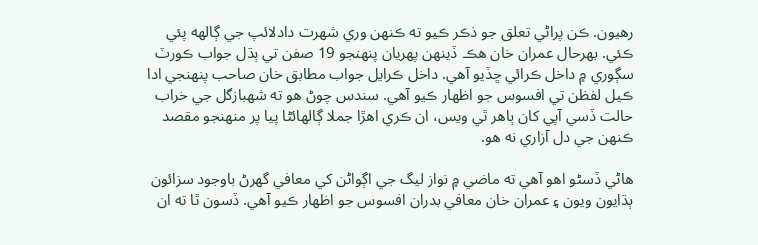رهيون. ڪن پراڻي تعلق جو ذڪر ڪيو ته ڪنهن وري شھرت دادلائپ جي ڳالھه پئي ڪئي. بهرحال عمران خان هڪ ڏينهن پهريان پنهنجو 19 صفن تي ٻڌل جواب ڪورٽ سڳوري ۾ داخل ڪرائي ڇڏيو آھي. داخل ڪرايل جواب مطابق خان صاحب پنهنجي ادا ڪيل لفظن تي افسوس جو اظھار ڪيو آھي. سندس چوڻ هو ته شھبازگل جي خراب حالت ڏسي آپي کان ٻاهر ٿي ويس، ان ڪري اهڙا جملا ڳالهائڻا پيا پر منهنجو مقصد ڪنهن جي دل آزاري نه هو.

هاڻي ڏسڻو اهو آھي ته ماضي ۾ نواز ليگ جي اڳواڻن کي معافي گهرڻ باوجود سزائون ٻڌايون ويون ۽ عمران خان معافي بدران افسوس جو اظھار ڪيو آھي. ڏسون ٿا ته ان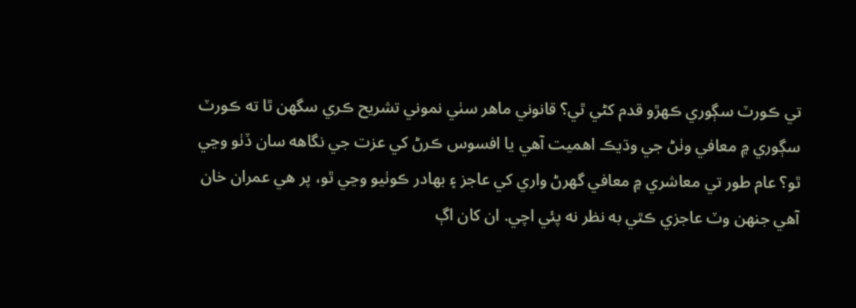تي ڪورٽ سڳوري ڪهڙو قدم کڻي ٿي؟ قانوني ماهر سٺي نموني تشريح ڪري سگهن ٿا ته ڪورٽ سڳوري ۾ معافي وٺڻ جي وڌيڪ اهميت آھي يا افسوس ڪرڻ کي عزت جي نگاهه سان ڏٺو وڃي ٿو؟ عام طور تي معاشري ۾ معافي گهرڻ واري کي عاجز ۽ بهادر ڪوٺيو وڃي ٿو، پر هي عمران خان آھي جنهن وٽ عاجزي ڪٿي به نظر نه پئي اچي. ان کان اڳ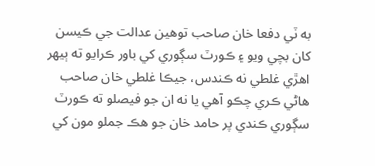به ٽي دفعا خان صاحب توهين عدالت جي ڪيسن کان بچي ويو ۽ ڪورٽ سڳوري کي باور ڪرايو ته ٻيهر اهڙي غلطي نه ڪندس، جيڪا غلطي خان صاحب هاڻي ڪري چڪو آھي يا نه ان جو فيصلو ته ڪورٽ سڳوري ڪندي پر حامد خان جو هڪ جملو مون کي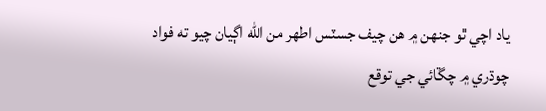ياد اچي ٿو جنهن ۾ ھن چيف جسٽس اطهر من الله اڳيان چيو ته فواد چوڌري ۾ چڱائي جي توقع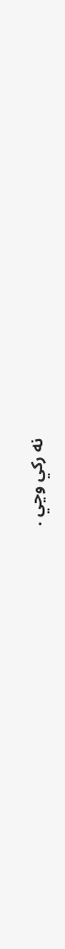نه رکي وڃي .